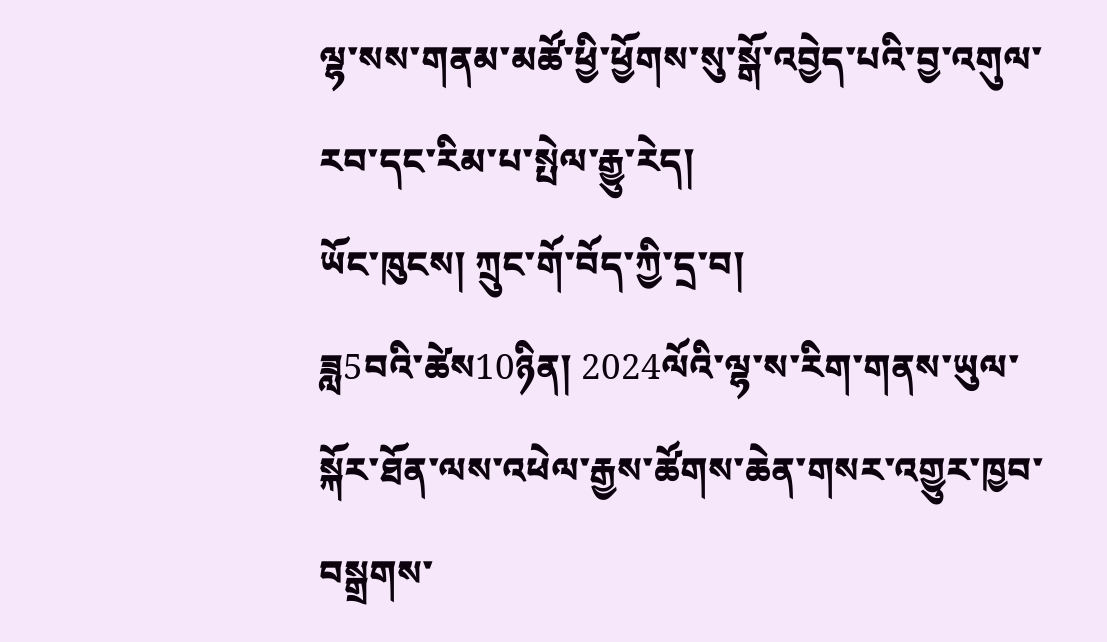ལྷ་སས་གནམ་མཚོ་ཕྱི་ཕྱོགས་སུ་སྒོ་འབྱེད་པའི་བྱ་འགུལ་རབ་དང་རིམ་པ་སྤེལ་རྒྱུ་རེད།
ཡོང་ཁུངས། ཀྲུང་གོ་བོད་ཀྱི་དྲ་བ།
ཟླ5བའི་ཚེས10ཉིན། 2024ལོའི་ལྷ་ས་རིག་གནས་ཡུལ་སྐོར་ཐོན་ལས་འཕེལ་རྒྱས་ཚོགས་ཆེན་གསར་འགྱུར་ཁྱབ་བསྒྲགས་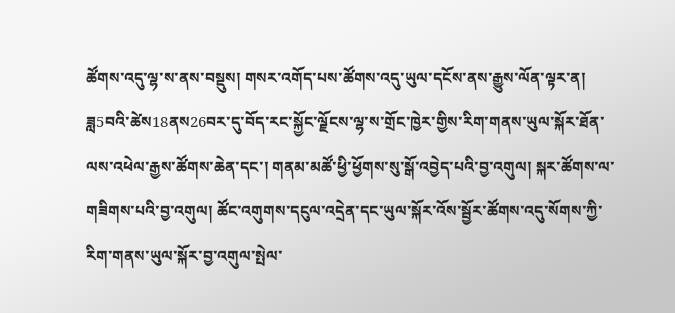ཚོགས་འདུ་ལྷ་ས་ནས་བསྡུས། གསར་འགོད་པས་ཚོགས་འདུ་ཡུལ་དངོས་ནས་རྒྱུས་ལོན་ལྟར་ན། ཟླ5བའི་ཚེས18ནས26བར་དུ་བོད་རང་སྐྱོང་ལྗོངས་ལྷ་ས་གྲོང་ཁྱེར་གྱིས་རིག་གནས་ཡུལ་སྐོར་ཐོན་ལས་འཕེལ་རྒྱས་ཚོགས་ཆེན་དང་། གནམ་མཚོ་ཕྱི་ཕྱོགས་སུ་སྒོ་འབྱེད་པའི་བྱ་འགུལ། སྐར་ཚོགས་ལ་གཟིགས་པའི་བྱ་འགུལ། ཚོང་འགུགས་དངུལ་འདྲེན་དང་ཡུལ་སྐོར་འོས་སྦྱོར་ཚོགས་འདུ་སོགས་ཀྱི་རིག་གནས་ཡུལ་སྐོར་བྱ་འགུལ་སྤེལ་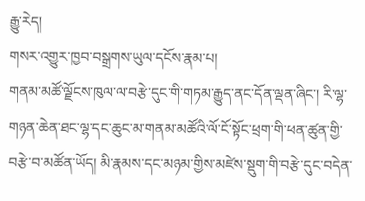རྒྱུ་རེད།
གསར་འགྱུར་ཁྱབ་བསྒྲགས་ཡུལ་དངོས་རྣམ་པ།
གནམ་མཚོ་ལྗོངས་ཁུལ་ལ་བརྩེ་དུང་གི་གཏམ་རྒྱུད་ནང་དོན་ལྡན་ཞིང་། རི་ལྷ་གཉན་ཆེན་ཐང་ལྷ་དང་ཆུང་མ་གནམ་མཚོའི་ལོ་ངོ་སྟོང་ཕྲག་གི་ཕན་ཚུན་གྱི་བརྩེ་བ་མཚོན་ཡོད། མི་རྣམས་དང་མཉམ་གྱིས་མཛེས་སྡུག་གི་བརྩེ་དུང་བདེན་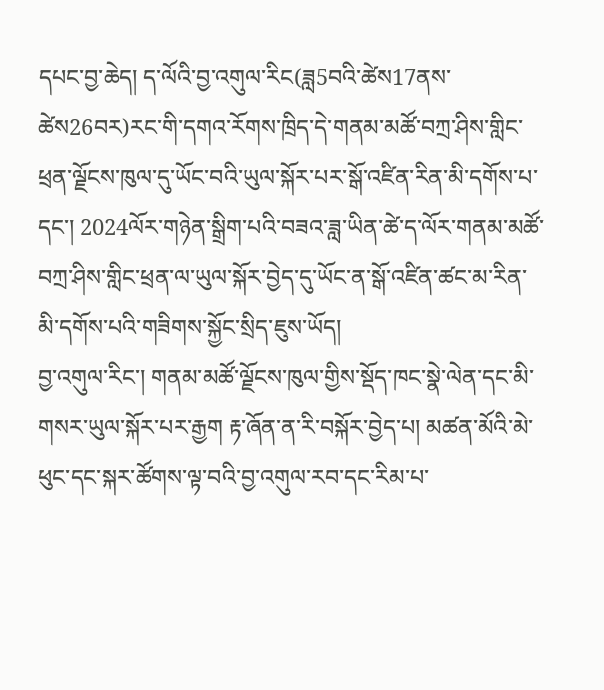དཔང་བྱ་ཆེད། ད་ལོའི་བྱ་འགུལ་རིང(ཟླ5བའི་ཚེས17ནས་ཚེས26བར)རང་གི་དགའ་རོགས་ཁྲིད་དེ་གནམ་མཚོ་བཀྲ་ཤིས་གླིང་ཕྲན་ལྗོངས་ཁུལ་དུ་ཡོང་བའི་ཡུལ་སྐོར་པར་སྒོ་འཛིན་རིན་མི་དགོས་པ་དང་། 2024ལོར་གཉེན་སྒྲིག་པའི་བཟའ་ཟླ་ཡིན་ཚེ་ད་ལོར་གནམ་མཚོ་བཀྲ་ཤིས་གླིང་ཕྲན་ལ་ཡུལ་སྐོར་བྱེད་དུ་ཡོང་ན་སྒོ་འཛིན་ཚང་མ་རིན་མི་དགོས་པའི་གཟིགས་སྐྱོང་སྲིད་ཇུས་ཡོད།
བྱ་འགུལ་རིང་། གནམ་མཚོ་ལྗོངས་ཁུལ་གྱིས་སྡོད་ཁང་སྣེ་ལེན་དང་མི་གསར་ཡུལ་སྐོར་པར་རྒྱག རྟ་ཞོན་ན་རི་བསྐོར་བྱེད་པ། མཚན་མོའི་མེ་ཕུང་དང་སྐར་ཚོགས་ལྟ་བའི་བྱ་འགུལ་རབ་དང་རིམ་པ་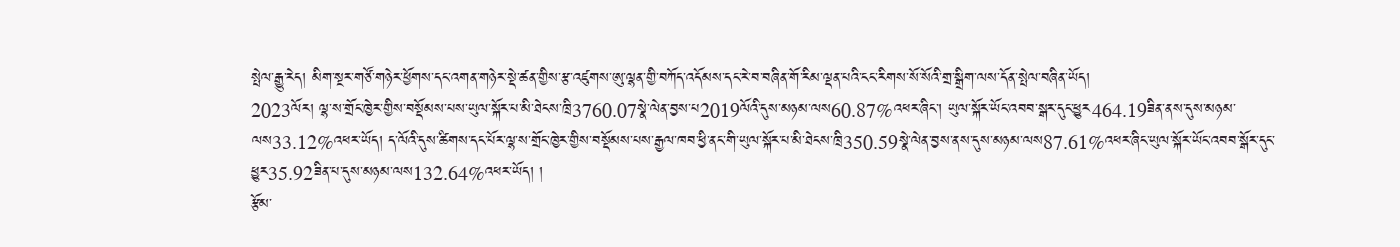སྤེལ་རྒྱུ་རེད། མིག་སྔར་གཙོ་གཉེར་ཕྱོགས་དང་འགན་གཉེར་སྡེ་ཚན་གྱིས་རྩ་འཛུགས་ཨུ་ལྷན་གྱི་བཀོད་འདོམས་དང་རེ་བ་བཞིན་གོ་རིམ་ལྡན་པའི་ངང་རིགས་སོ་སོའི་གྲ་སྒྲིག་ལས་དོན་སྤེལ་བཞིན་ཡོད།
2023ལོར། ལྷ་ས་གྲོང་ཁྱེར་གྱིས་བསྡོམས་པས་ཡུལ་སྐོར་པ་མི་ཐེངས་ཁྲི3760.07སྣེ་ལེན་བྱས་པ2019ལོའི་དུས་མཉམ་ལས60.87%འཕར་ཞིང་། ཡུལ་སྐོར་ཡོང་འབབ་སྒར་དུང་ཕྱུར464.19ཟིན་ནས་དུས་མཉམ་ལས33.12%འཕར་ཡོད། ད་ལོའི་དུས་ཚིགས་དང་པོར་ལྷ་ས་གྲོང་ཁྱེར་གྱིས་བསྡོམས་པས་རྒྱལ་ཁབ་ཕྱི་ནང་གི་ཡུལ་སྐོར་པ་མི་ཐེངས་ཁྲི350.59སྣེ་ལེན་བྱས་ནས་དུས་མཉམ་ལས87.61%འཕར་ཞིང་ཡུལ་སྐོར་ཡོང་འབབ་སྒོར་དུང་ཕྱུར35.92ཟིན་པ་དུས་མཉམ་ལས132.64%འཕར་ཡོད། །
རྩོམ་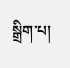སྒྲིག་པ།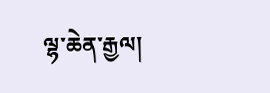ལྷ་ཆེན་རྒྱལ།